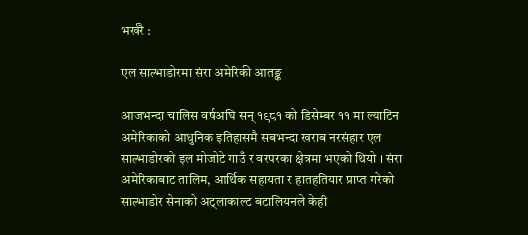भर्खरै :

एल साल्भाडोरमा संरा अमेरिकी आतङ्क

आजभन्दा चालिस वर्षअघि सन् १९८१ को डिसेम्बर ११ मा ल्याटिन अमेरिकाको आधुनिक इतिहासमै सबभन्दा खराब नरसंहार एल साल्भाडोरको इल मोजोटे गाउँ र वरपरका क्षेत्रमा भएको थियो । संरा अमेरिकाबाट तालिम, आर्थिक सहायता र हातहतियार प्राप्त गरेको साल्भाडोर सेनाको अट्लाकाल्ट बटालियनले केही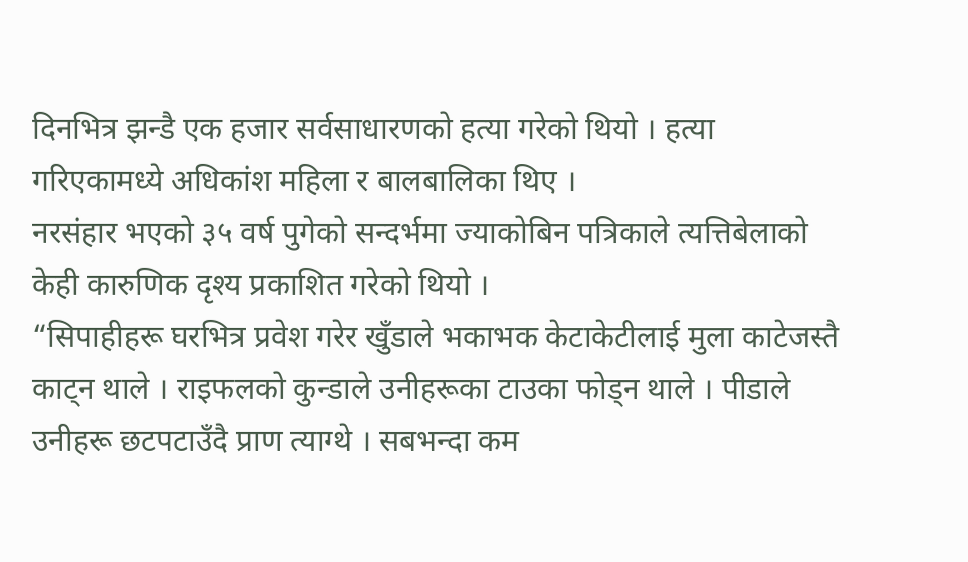दिनभित्र झन्डै एक हजार सर्वसाधारणको हत्या गरेको थियो । हत्या गरिएकामध्ये अधिकांश महिला र बालबालिका थिए ।
नरसंहार भएको ३५ वर्ष पुगेको सन्दर्भमा ज्याकोबिन पत्रिकाले त्यत्तिबेलाको केही कारुणिक दृश्य प्रकाशित गरेको थियो ।
“सिपाहीहरू घरभित्र प्रवेश गरेर खुँडाले भकाभक केटाकेटीलाई मुला काटेजस्तै काट्न थाले । राइफलको कुन्डाले उनीहरूका टाउका फोड्न थाले । पीडाले उनीहरू छटपटाउँदै प्राण त्याग्थे । सबभन्दा कम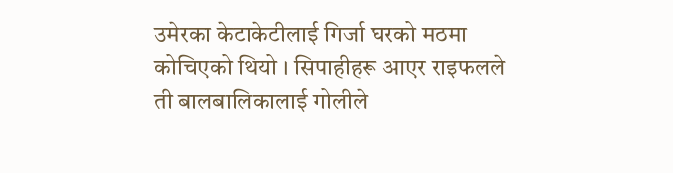उमेरका केटाकेटीलाई गिर्जा घरको मठमा कोचिएको थियो । सिपाहीहरू आएर राइफलले ती बालबालिकालाई गोलीले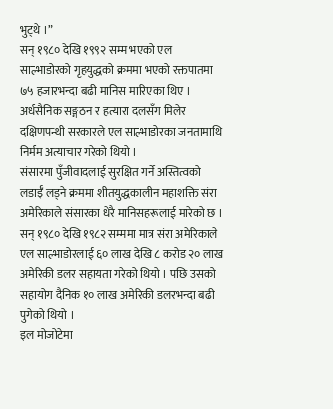भुट्थे ।”
सन् १९८० देखि १९९२ सम्म भएको एल साल्भाडोरको गृहयुद्धको क्रममा भएको रक्तपातमा ७५ हजारभन्दा बढी मानिस मारिएका थिए । अर्धसैनिक सङ्गठन र हत्यारा दलसँग मिलेर दक्षिणपन्थी सरकारले एल साल्भाडोरका जनतामाथि निर्मम अत्याचार गरेको थियो ।
संसारमा पुँजीवादलाई सुरक्षित गर्ने अस्तित्वको लडाईँ लड्ने क्रममा शीतयुद्धकालीन महाशक्ति संरा अमेरिकाले संसारका धेरै मानिसहरूलाई मारेको छ ।
सन् १९८० देखि १९८२ सम्ममा मात्र संरा अमेरिकाले एल साल्भाडोरलाई ६० लाख देखि ८ करोड २० लाख अमेरिकी डलर सहायता गरेको थियो । पछि उसको सहायोग दैनिक १० लाख अमेरिकी डलरभन्दा बढी पुगेको थियो ।
इल मोजोटेमा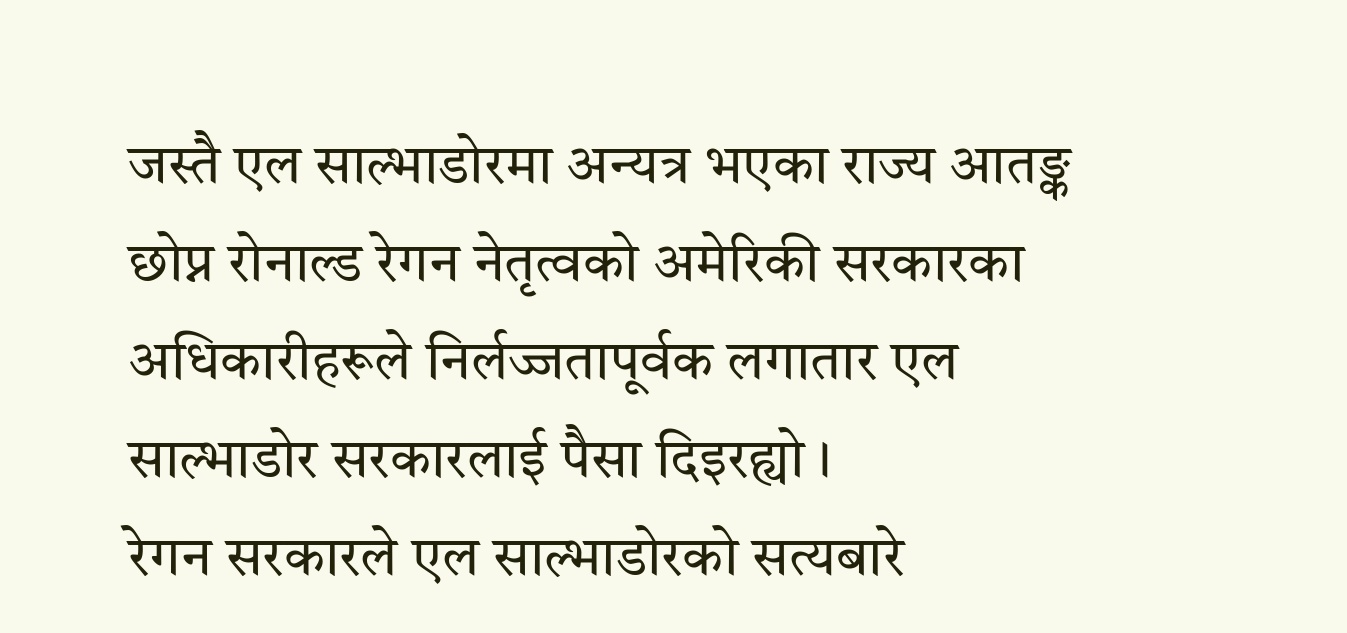जस्तै एल साल्भाडोरमा अन्यत्र भएका राज्य आतङ्क छोप्न रोनाल्ड रेगन नेतृत्वको अमेरिकी सरकारका अधिकारीहरूले निर्लज्जतापूर्वक लगातार एल साल्भाडोर सरकारलाई पैसा दिइरह्यो ।
रेगन सरकारले एल साल्भाडोरको सत्यबारे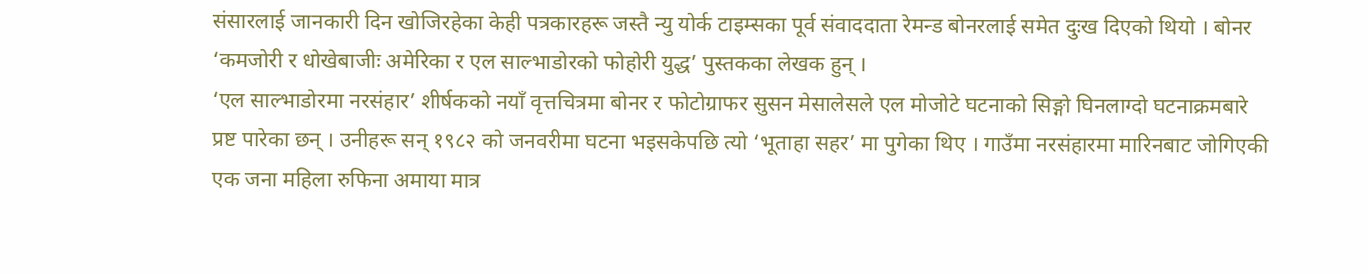संसारलाई जानकारी दिन खोजिरहेका केही पत्रकारहरू जस्तै न्यु योर्क टाइम्सका पूर्व संवाददाता रेमन्ड बोनरलाई समेत दुःख दिएको थियो । बोनर ‘कमजोरी र धोखेबाजीः अमेरिका र एल साल्भाडोरको फोहोरी युद्ध’ पुस्तकका लेखक हुन् ।
‘एल साल्भाडोरमा नरसंहार’ शीर्षकको नयाँ वृत्तचित्रमा बोनर र फोटोग्राफर सुसन मेसालेसले एल मोजोटे घटनाको सिङ्गो घिनलाग्दो घटनाक्रमबारे प्रष्ट पारेका छन् । उनीहरू सन् १९८२ को जनवरीमा घटना भइसकेपछि त्यो ‘भूताहा सहर’ मा पुगेका थिए । गाउँमा नरसंहारमा मारिनबाट जोगिएकी एक जना महिला रुफिना अमाया मात्र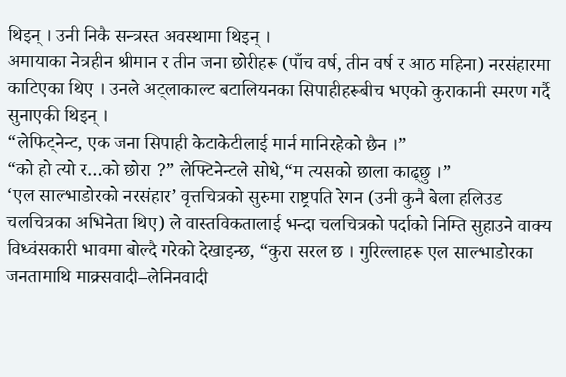थिइन् । उनी निकै सन्त्रस्त अवस्थामा थिइन् ।
अमायाका नेत्रहीन श्रीमान र तीन जना छोरीहरू (पाँच वर्ष, तीन वर्ष र आठ महिना) नरसंहारमा काटिएका थिए । उनले अट्लाकाल्ट बटालियनका सिपाहीहरूबीच भएको कुराकानी स्मरण गर्दै सुनाएकी थिइन् ।
“लेफिट्नेन्ट, एक जना सिपाही केटाकेटीलाई मार्न मानिरहेको छैन ।”
“को हो त्यो र…को छोरा ?” लेफ्टिनेन्टले सोधे,“म त्यसको छाला काढ्छु ।”
‘एल साल्भाडोरको नरसंहार’ वृत्तचित्रको सुरुमा राष्ट्रपति रेगन (उनी कुनै बेला हलिउड चलचित्रका अभिनेता थिए) ले वास्तविकतालाई भन्दा चलचित्रको पर्दाको निम्ति सुहाउने वाक्य विध्वंसकारी भावमा बोल्दै गरेको देखाइन्छ, “कुरा सरल छ । गुरिल्लाहरू एल साल्भाडोरका जनतामाथि माक्र्सवादी–लेनिनवादी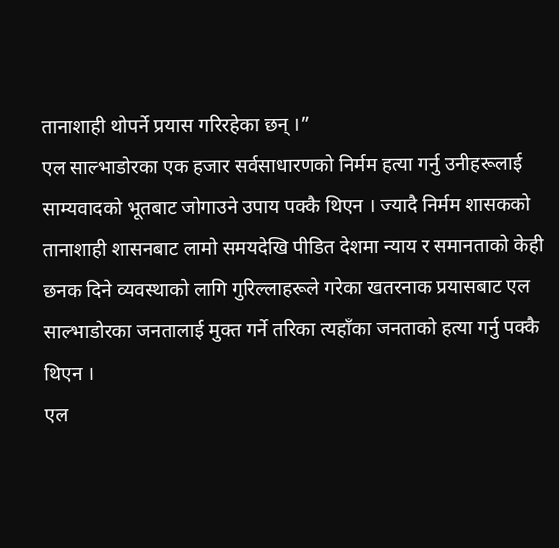तानाशाही थोपर्ने प्रयास गरिरहेका छन् ।”
एल साल्भाडोरका एक हजार सर्वसाधारणको निर्मम हत्या गर्नु उनीहरूलाई साम्यवादको भूतबाट जोगाउने उपाय पक्कै थिएन । ज्यादै निर्मम शासकको तानाशाही शासनबाट लामो समयदेखि पीडित देशमा न्याय र समानताको केही छनक दिने व्यवस्थाको लागि गुरिल्लाहरूले गरेका खतरनाक प्रयासबाट एल साल्भाडोरका जनतालाई मुक्त गर्ने तरिका त्यहाँका जनताको हत्या गर्नु पक्कै थिएन ।
एल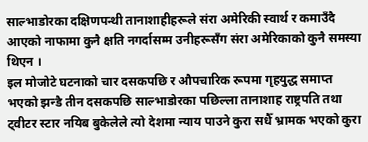साल्भाडोरका दक्षिणपन्थी तानाशाहीहरूले संरा अमेरिकी स्वार्थ र कमाउँदै आएको नाफामा कुनै क्षति नगर्दासम्म उनीहरूसँग संरा अमेरिकाको कुनै समस्या थिएन ।
इल मोजोटे घटनाको चार दसकपछि र औपचारिक रूपमा गृहयुद्ध समाप्त भएको झन्डै तीन दसकपछि साल्भाडोरका पछिल्ला तानाशाह राष्ट्रपति तथा ट्वीटर स्टार नयिब बुकेलेले त्यो देशमा न्याय पाउने कुरा सधैँ भ्रामक भएको कुरा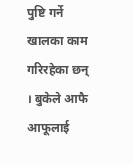पुष्टि गर्ने खालका काम गरिरहेका छन् । बुकेले आफै आफूलाई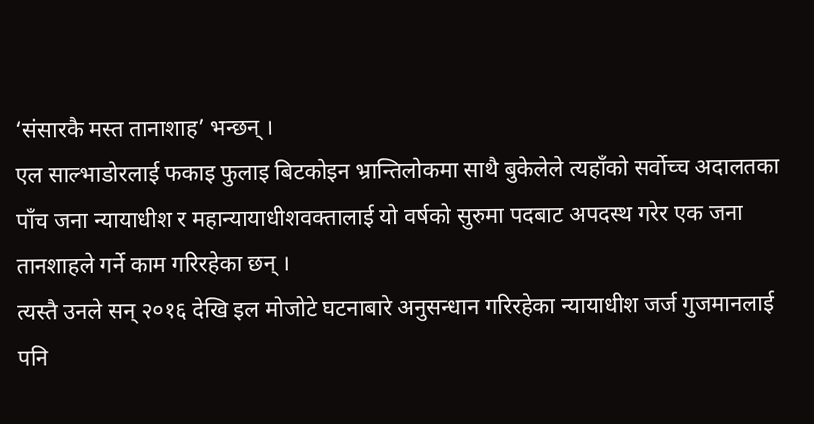‘संसारकै मस्त तानाशाह’ भन्छन् ।
एल साल्भाडोरलाई फकाइ फुलाइ बिटकोइन भ्रान्तिलोकमा साथै बुकेलेले त्यहाँको सर्वोच्च अदालतका पाँच जना न्यायाधीश र महान्यायाधीशवक्तालाई यो वर्षको सुरुमा पदबाट अपदस्थ गरेर एक जना तानशाहले गर्ने काम गरिरहेका छन् ।
त्यस्तै उनले सन् २०१६ देखि इल मोजोटे घटनाबारे अनुसन्धान गरिरहेका न्यायाधीश जर्ज गुजमानलाई पनि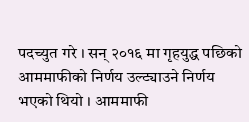पदच्युत गरे । सन् २०१६ मा गृहयुद्ध पछिको आममाफीको निर्णय उल्ट्याउने निर्णय भएको थियो । आममाफी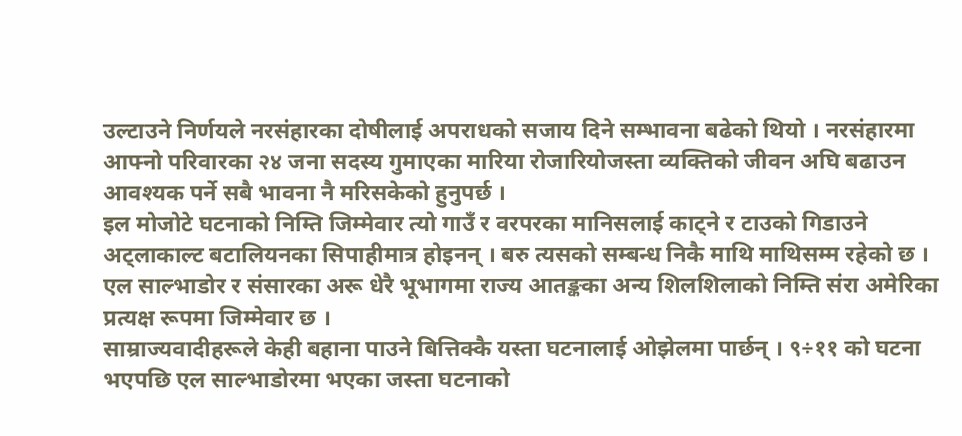उल्टाउने निर्णयले नरसंहारका दोषीलाई अपराधको सजाय दिने सम्भावना बढेको थियो । नरसंहारमा आफ्नो परिवारका २४ जना सदस्य गुमाएका मारिया रोजारियोजस्ता व्यक्तिको जीवन अघि बढाउन आवश्यक पर्ने सबै भावना नै मरिसकेको हुनुपर्छ ।
इल मोजोटे घटनाको निम्ति जिम्मेवार त्यो गाउँ र वरपरका मानिसलाई काट्ने र टाउको गिडाउने अट्लाकाल्ट बटालियनका सिपाहीमात्र होइनन् । बरु त्यसको सम्बन्ध निकै माथि माथिसम्म रहेको छ ।
एल साल्भाडोर र संसारका अरू धेरै भूभागमा राज्य आतङ्कका अन्य शिलशिलाको निम्ति संरा अमेरिका प्रत्यक्ष रूपमा जिम्मेवार छ ।
साम्राज्यवादीहरूले केही बहाना पाउने बित्तिक्कै यस्ता घटनालाई ओझेलमा पार्छन् । ९÷११ को घटना भएपछि एल साल्भाडोरमा भएका जस्ता घटनाको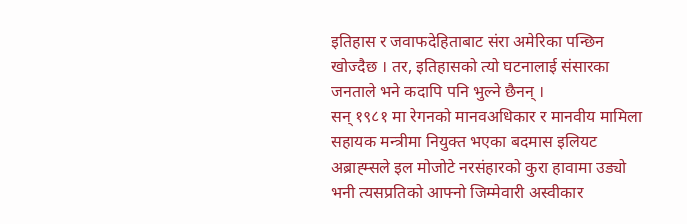इतिहास र जवाफदेहिताबाट संरा अमेरिका पन्छिन खोज्दैछ । तर, इतिहासको त्यो घटनालाई संसारका जनताले भने कदापि पनि भुल्ने छैनन् ।
सन् १९८१ मा रेगनको मानवअधिकार र मानवीय मामिला सहायक मन्त्रीमा नियुक्त भएका बदमास इलियट अब्राह्म्सले इल मोजोटे नरसंहारको कुरा हावामा उड्यो भनी त्यसप्रतिको आफ्नो जिम्मेवारी अस्वीकार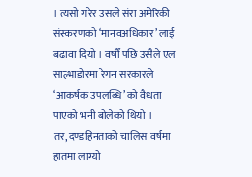। त्यसो गरेर उसले संरा अमेरिकी संस्करणको ‘मानवअधिकार’ लाई बढावा दियो । वर्षौं पछि उसैले एल साल्भाडोरमा रेगन सरकारले ‘आकर्षक उपलब्धि’ को वैधता पाएको भनी बोलेको थियो ।
तर, दण्डहिनताको चालिस वर्षमा हातमा लाग्यो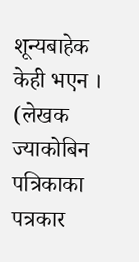शून्यबाहेक केही भएन ।
(लेखक ज्याकोबिन पत्रिकाका पत्रकार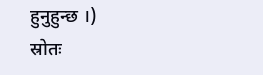हुनुहुन्छ ।)
स्रोतः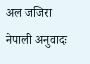अल जजिरा
नेपाली अनुवादः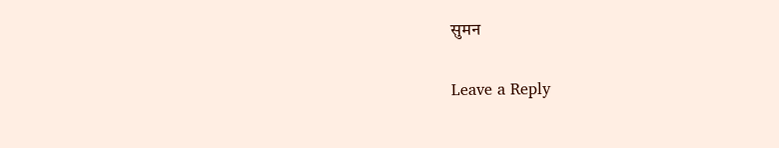सुमन

Leave a Reply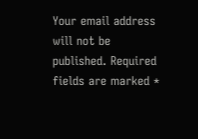Your email address will not be published. Required fields are marked *